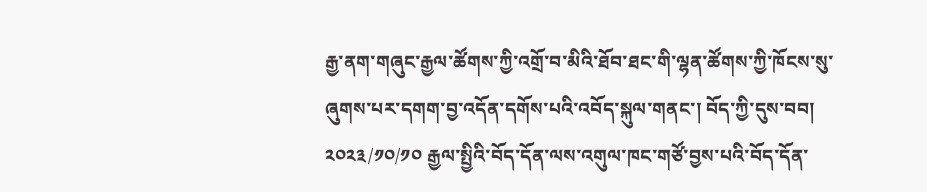རྒྱ་ནག་གཞུང་རྒྱལ་ཚོགས་ཀྱི་འགྲོ་བ་མིའི་ཐོབ་ཐང་གི་ལྷན་ཚོགས་ཀྱི་ཁོངས་སུ་ཞུགས་པར་དགག་བྱ་འདོན་དགོས་པའི་འབོད་སྐུལ་གནང་། བོད་ཀྱི་དུས་བབ། ༢༠༢༣/༡༠/༡༠ རྒྱལ་སྤྱིའི་བོད་དོན་ལས་འགུལ་ཁང་གཙོ་བྱས་པའི་བོད་དོན་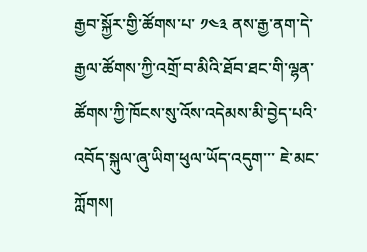རྒྱབ་སྐྱོར་གྱི་ཚོགས་པ་ ༡༤༣ ནས་རྒྱ་ནག་དེ་རྒྱལ་ཚོགས་ཀྱི་འགྲོ་བ་མིའི་ཐོབ་ཐང་གི་ལྷན་ཚོགས་ཀྱི་ཁོངས་སུ་འོས་འདེམས་མི་བྱེད་པའི་འབོད་སྐུལ་ཞུ་ཡིག་ཕུལ་ཡོད་འདུག་་་ ཇེ་མང་ཀློགས།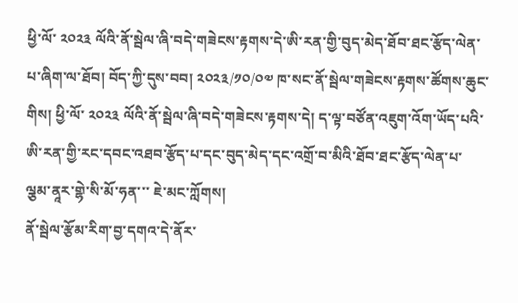ཕྱི་ལོ་ ༢༠༢༣ ལོའི་ནོ་སྦེལ་ཞི་བདེ་གཟེངས་རྟགས་དེ་ཨི་རན་གྱི་བུད་མེད་ཐོབ་ཐང་རྩོད་ལེན་པ་ཞིག་ལ་ཐོབ། བོད་ཀྱི་དུས་བབ། ༢༠༢༣/༡༠/༠༧ ཁ་སང་ནོ་སྦེལ་གཟེངས་རྟགས་ཚོགས་ཆུང་གིས། ཕྱི་ལོ་ ༢༠༢༣ ལོའི་ནོ་སྦེལ་ཞི་བདེ་གཟེངས་རྟགས་དེ། ད་ལྟ་བཙོན་འཇུག་འོག་ཡོད་པའི་ཨི་རན་གྱི་རང་དབང་འཐབ་རྩོད་པ་དང་བུད་མེད་དང་འགྲོ་བ་མིའི་ཐོབ་ཐང་རྩོད་ལེན་པ་ལྕམ་ནཱར་གྷེ་སི་མོ་ཧན་་་ ཇེ་མང་ཀློགས།
ནོ་སྦེལ་རྩོམ་རིག་བྱ་དགའ་དེ་ནོར་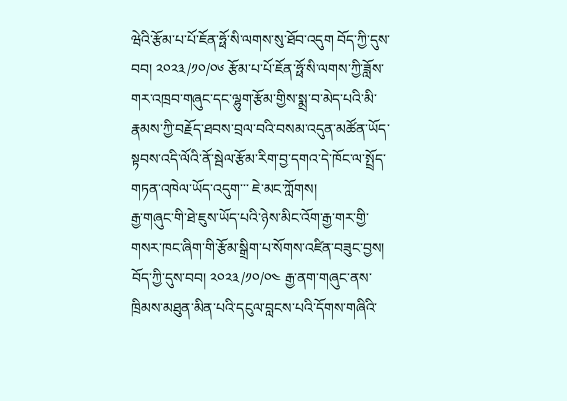ཝེའི་རྩོམ་པ་པོ་ཇོན་ཧྥོ་སི་ལགས་སུ་ཐོབ་འདུག བོད་ཀྱི་དུས་བབ། ༢༠༢༣/༡༠/༠༦ རྩོམ་པ་པོ་ཇོན་ཧྥོ་སི་ལགས་ཀྱི་ཟློས་གར་འཁྲབ་གཞུང་དང་ལྷུག་རྩོམ་གྱིས་སྨྲ་བ་མེད་པའི་མི་རྣམས་ཀྱི་བརྗོད་ཐབས་བྲལ་བའི་བསམ་འདུན་མཚོན་ཡོད་སྟབས་འདི་ལོའི་ནོ་སྦེལ་རྩོམ་རིག་བྱ་དགའ་དེ་ཁོང་ལ་སྤྲོད་གཏན་འཁེལ་ཡོད་འདུག་་་ ཇེ་མང་ཀློགས།
རྒྱ་གཞུང་གི་ཐེ་ཇུས་ཡོད་པའི་ཉེས་མིང་འོག་རྒྱ་གར་གྱི་གསར་ཁང་ཞིག་གི་རྩོམ་སྒྲིག་པ་སོགས་འཛིན་བཟུང་བྱས། བོད་ཀྱི་དུས་བབ། ༢༠༢༣/༡༠/༠༤ རྒྱ་ནག་གཞུང་ནས་ཁྲིམས་མཐུན་མིན་པའི་དངུལ་བླངས་པའི་དོགས་གཞིའི་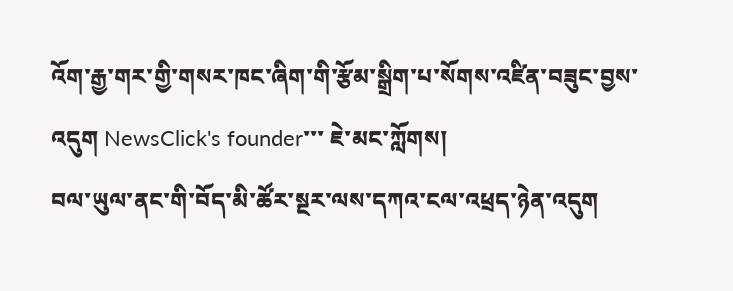འོག་རྒྱ་གར་གྱི་གསར་ཁང་ཞིག་གི་རྩོམ་སྒྲིག་པ་སོགས་འཛིན་བཟུང་བྱས་འདུག NewsClick's founder་་་ ཇེ་མང་ཀློགས།
བལ་ཡུལ་ནང་གི་བོད་མི་ཚོར་སྔར་ལས་དཀའ་ངལ་འཕྲད་ཉེན་འདུག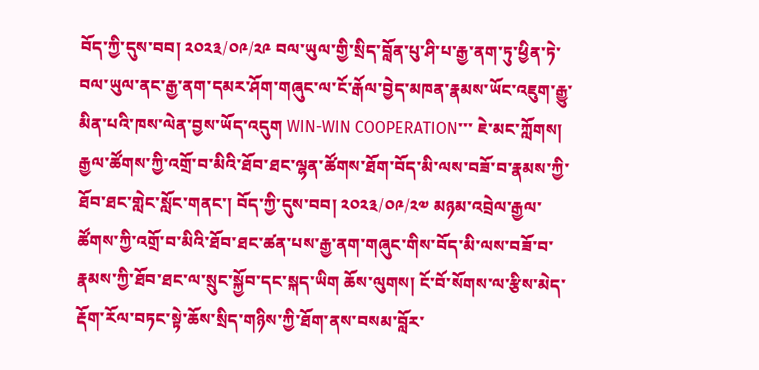བོད་ཀྱི་དུས་བབ། ༢༠༢༣/༠༩/༢༩ བལ་ཡུལ་གྱི་སྲིད་བློན་པུ་ཤི་པ་རྒྱ་ནག་ཏུ་ཕྱིན་ཏེ་བལ་ཡུལ་ནང་རྒྱ་ནག་དམར་ཤོག་གཞུང་ལ་ངོ་རྒོལ་བྱེད་མཁན་རྣམས་ཡོང་འཇུག་རྒྱུ་མིན་པའི་ཁས་ལེན་བྱས་ཡོད་འདུག WIN-WIN COOPERATION་་་ ཇེ་མང་ཀློགས།
རྒྱལ་ཚོགས་ཀྱི་འགྲོ་བ་མིའི་ཐོབ་ཐང་ལྷན་ཚོགས་ཐོག་བོད་མི་ལས་བཟོ་བ་རྣམས་ཀྱི་ཐོབ་ཐང་གླེང་སློང་གནང་། བོད་ཀྱི་དུས་བབ། ༢༠༢༣/༠༩/༢༧ མཉམ་འབྲེལ་རྒྱལ་ཚོགས་ཀྱི་འགྲོ་བ་མིའི་ཐོབ་ཐང་ཚན་པས་རྒྱ་ནག་གཞུང་གིས་བོད་མི་ལས་བཟོ་བ་རྣམས་ཀྱི་ཐོབ་ཐང་ལ་སྲུང་སྐྱོབ་དང་སྐད་ཡིག ཆོས་ལུགས། ངོ་བོ་སོགས་ལ་རྩིས་མེད་རྡོག་རོལ་བཏང་སྟེ་ཆོས་སྲིད་གཉིས་ཀྱི་ཐོག་ནས་བསམ་བློར་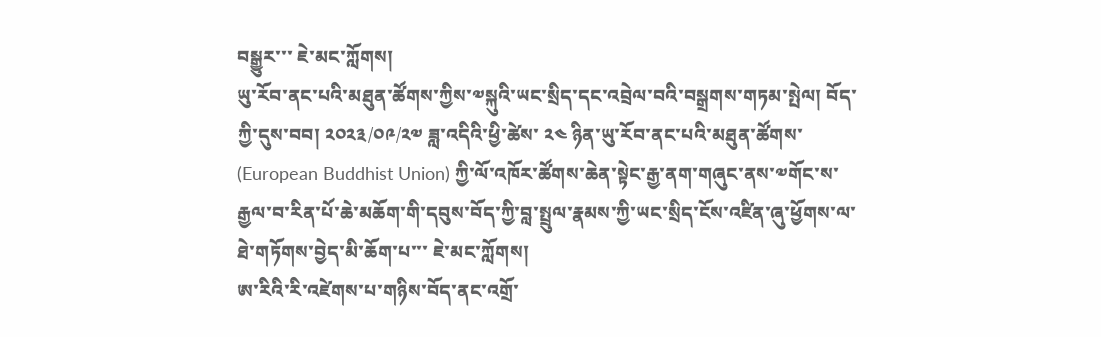བསྒྱུར་་་ ཇེ་མང་ཀློགས།
ཡུ་རོབ་ནང་པའི་མཐུན་ཚོགས་ཀྱིས་༧སྐུའི་ཡང་སྲིད་དང་འབྲེལ་བའི་བསྒྲགས་གཏམ་སྤེལ། བོད་ཀྱི་དུས་བབ། ༢༠༢༣/༠༩/༢༧ ཟླ་འདིའི་ཕྱི་ཚེས་ ༢༤ ཉིན་ཡུ་རོབ་ནང་པའི་མཐུན་ཚོགས་ (European Buddhist Union) ཀྱི་ལོ་འཁོར་ཚོགས་ཆེན་སྟེང་རྒྱ་ནག་གཞུང་ནས་༧གོང་ས་རྒྱལ་བ་རིན་པོ་ཆེ་མཆོག་གི་དབུས་བོད་ཀྱི་བླ་སྤྲུལ་རྣམས་ཀྱི་ཡང་སྲིད་ངོས་འཛིན་ཞུ་ཕྱོགས་ལ་ཐེ་གཏོགས་བྱེད་མི་ཆོག་པ་་་ ཇེ་མང་ཀློགས།
ཨ་རིའི་རི་འཛེགས་པ་གཉིས་བོད་ནང་འགྲོ་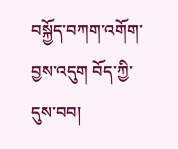བསྐྱོད་བཀག་འགོག་བྱས་འདུག བོད་ཀྱི་དུས་བབ།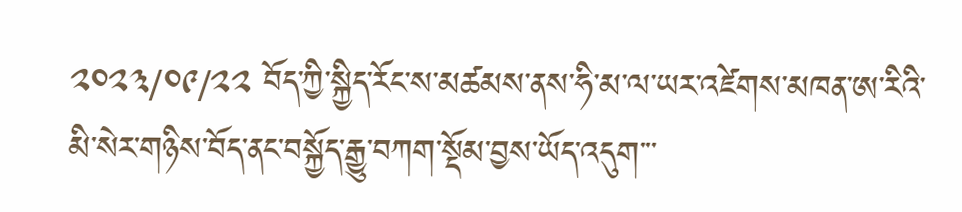༢༠༢༣/༠༩/༢༢ བོད་ཀྱི་སྐྱིད་རོང་ས་མཚམས་ནས་ཧི་མ་ལ་ཡར་འཛེགས་མཁན་ཨ་རིའི་མི་སེར་གཉིས་བོད་ནང་བསྐྱོད་རྒྱུ་བཀག་སྡོམ་བྱས་ཡོད་འདུག་་་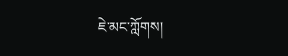ཇེ་མང་ཀློགས།